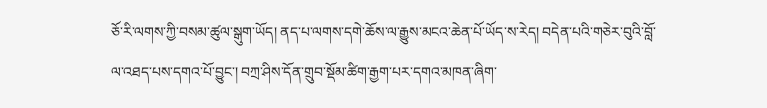ཅོ་རི་ལགས་ཀྱི་བསམ་ཚུལ་སྒུག་ཡོད། ནད་པ་ལགས་དགེ་ཆོས་ལ་རྒྱུས་མངའ་ཆེན་པོ་ཡོད་ས་རེད། བདེན་པའི་གཅེར་བུའི་བློ་ལ་འཐད་པས་དགའ་པོ་བྱུང་། བཀྲ་ཤིས་དོན་གྲུབ་སྡོམ་ཚིག་རྒྱག་པར་དགའ་མཁན་ཞིག་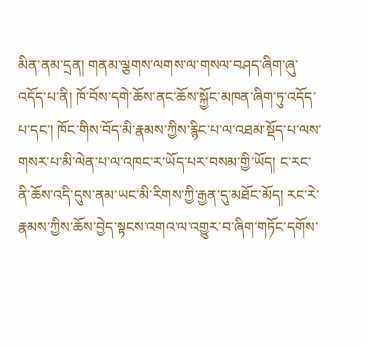མིན་ནམ་དྲན། གནམ་ལྕགས་ལགས་ལ་གསལ་བཤད་ཞིག་ཞུ་འདོད་པ་ནི། ཁོ་བོས་དགེ་ཆོས་ནང་ཆོས་སྐྱོང་མཁན་ཞིག་ཏུ་འདོད་པ་དང་། ཁོང་གིས་བོད་མི་རྣམས་ཀྱིས་རྙིང་པ་ལ་འཐམ་སྡོད་པ་ལས་གསར་པ་མི་ལེན་པ་ལ་འཁང་ར་ཡོད་པར་བསམ་གྱི་ཡོད། ང་རང་ནི་ཆོས་འདི་དུས་ནམ་ཡང་མི་རིགས་ཀྱི་རྒྱན་དུ་མཐོང་མོད། རང་རེ་རྣམས་ཀྱིས་ཆོས་བྱེད་སྟངས་འགའ་ལ་འགྱུར་བ་ཞིག་གཏོང་དགོས་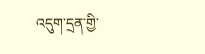འདུག་དྲན་གྱི་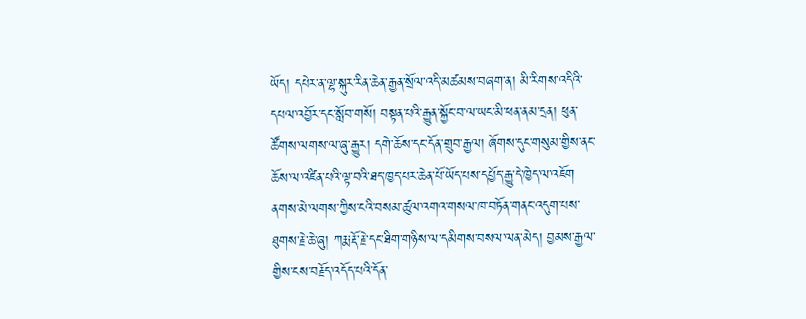ཡོད། དཔེར་ན་ལྷ་སྐུར་རིན་ཆེན་རྒྱན་སྲོལ་འདི་མཚམས་བཞག་ན། མི་རིགས་འདིའི་དཔལ་འབྱོར་དང་སློབ་གསོ། བསྟན་པའི་རྒྱུན་སྐྱོང་བ་ལ་ཡང་མི་ཕན་ནམ་དྲན། ཕུན་ཚོགས་ལགས་ལ་ཞུ་རྒྱུར། དགེ་ཆོས་དང་དོན་གྲུབ་རྒྱལ། ཞོགས་དུང་གསུམ་གྱིས་ནང་ཆོས་ལ་འཛིན་པའི་ལྟ་བའི་ཐད་ཁྱད་པར་ཆེན་པོ་ཡོད་པས་དཔྱོད་རྒྱུ་དེ་ཁྱེད་ལ་འཇོག ནགས་མེ་ལགས་ཀྱིས་ངའི་བསམ་ཚུལ་འགའ་གསལ་ཁ་བཏོན་གནང་འདུག་པས་ཐུགས་རྗེ་ཆེ་ཞུ། ཀརྨ་རྡོ་རྗེ་དང་ཐིག་གཉིས་ལ་དམིགས་བསལ་ལན་མེད། བྱམས་རྒྱལ་གྱིས་ངས་བརྗོད་འདོད་པའི་དོན་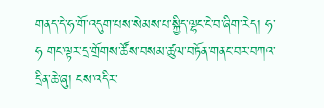གནད་དེ་ཧ་གོ་འདུག་པས་སེམས་པ་སྐྱིད་ལྷང་ངེ་བ་ཞིག་རེད། ཧ་ཧ གང་ལྟར་དྲ་གྲོགས་ཚོས་བསམ་ཚུལ་བཏོན་གནང་བར་བཀའ་དྲིན་ཆེ་ཞུ། ངས་འདིར་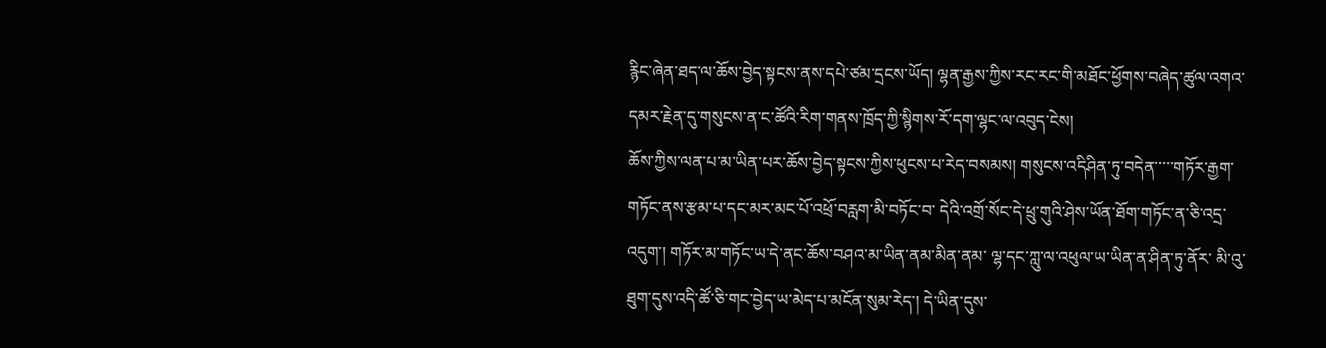རྙིང་ཞེན་ཐད་ལ་ཆོས་བྱེད་སྟངས་ནས་དཔེ་ཙམ་དྲངས་ཡོད། ལྷན་རྒྱས་ཀྱིས་རང་རང་གི་མཐོང་ཕྱོགས་བཞེད་ཚུལ་འགའ་དམར་རྗེན་དུ་གསུངས་ན་ང་ཚོའི་རིག་གནས་ཁྲོད་ཀྱི་སྙིགས་རོ་དག་ལྷང་ལ་འབུད་ངེས།
ཆོས་ཀྱིས་ལན་པ་མ་ཡིན་པར་ཆོས་བྱེད་སྟངས་ཀྱིས་ཕུངས་པ་རེད་བསམས། གསུངས་འདིཤིན་ཏུ་བདེན་་་་་གཏོར་རྒྱག་གཏོང་ནས་རྩམ་པ་དང་མར་མང་པོ་འཕྲོ་བརླག་མི་བཏོང་བ་ དེའི་འགྲོ་སོང་དེ་ཕྲུ་གུའི་ཤེས་ཡོན་ཐོག་གཏོང་ན་ཅི་འདྲ་འདུག་། གཏོར་མ་གཏོང་ཡ་དེ་ནང་ཆོས་བཤའ་མ་ཡིན་ནམ་མིན་ནམ་ ལྷ་དང་ཀླུ་ལ་འཕུལ་ཡ་ཡིན་ན་ཤིན་ཏུ་ནོར་ མི་འུ་ཐུག་དུས་འདི་ཚོ་ཅི་གང་བྱེད་ཡ་མེད་པ་མངོན་སུམ་རེད་། དེ་ཡིན་དུས་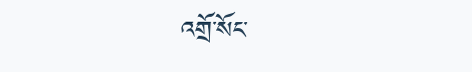འགྲོ་སོང་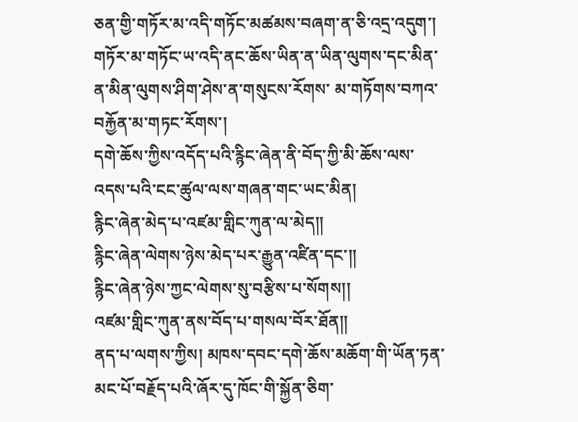ཅན་གྱི་གཏོར་མ་འདི་གཏོང་མཚམས་བཞག་ན་ཅི་འདྲ་འདུག་། གཏོར་མ་གཏོང་ཡ་འདི་ནང་ཆོས་ཡིན་ན་ཡིན་ལུགས་དང་མིན་ན་མིན་ལུགས་ཤིག་ཤེས་ན་གསུངས་རོགས་ མ་གཏོགས་བཀའ་བརྐྱོན་མ་གཏང་རོགས་།
དགེ་ཆོས་ཀྱིས་འདོད་པའི་རྙིང་ཞེན་ནི་བོད་ཀྱི་མི་ཆོས་ལས་འདས་པའི་ངང་ཚུལ་ལས་གཞན་གང་ཡང་མིན།
རྙིང་ཞེན་མེད་པ་འཛམ་གླིང་ཀུན་ལ་མེད།།
རྙིང་ཞེན་ལེགས་ཉེས་མེད་པར་རྒྱུན་འཛིན་དང་།།
རྙིང་ཞེན་ཉེས་ཀྱང་ལེགས་སུ་བརྩིས་པ་སོགས།།
འཛམ་གླིང་ཀུན་ནས་བོད་པ་གསལ་བོར་ཐོན།།
ནད་པ་ལགས་ཀྱིས། མཁས་དབང་དགེ་ཆོས་མཆོག་གི་ཡོན་ཏན་མང་པོ་བརྗོད་པའི་ཞོར་དུ་ཁོང་གི་སྐྱོན་ཅིག་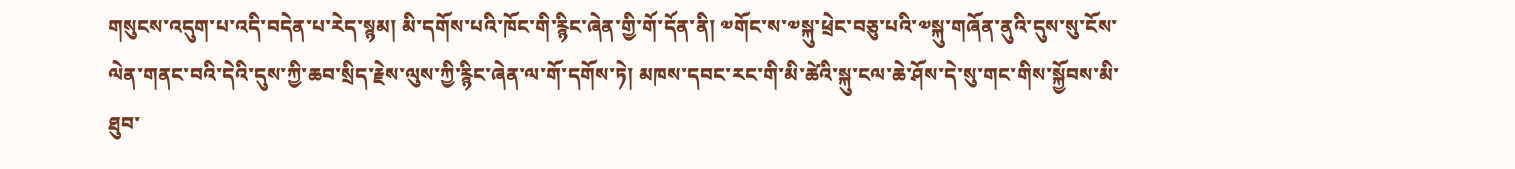གསུངས་འདུག་པ་འདི་བདེན་པ་རེད་སྙམ། མི་དགོས་པའི་ཁོང་གི་རྙིང་ཞེན་གྱི་གོ་དོན་ནི། ༧གོང་ས་༧སྐུ་ཕྲེང་བཅུ་པའི་༧སྐུ་གཞོན་ནུའི་དུས་སུ་ངོས་ལེན་གནང་བའི་དེའི་དུས་ཀྱི་ཆབ་སྲིད་རྗེས་ལུས་ཀྱི་རྙིང་ཞེན་ལ་གོ་དགོས་ཏེ། མཁས་དབང་རང་གི་མི་ཚེའི་སྐུ་ངལ་ཆེ་ཤོས་དེ་སུ་གང་གིས་སྐྱོབས་མི་ཐུབ་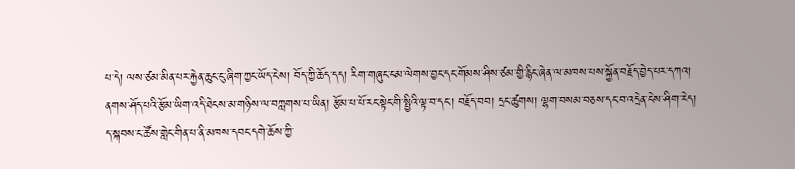པ་དེ། ལས་ཙམ་མིན་པར་རྐྱེན་ཆུང་ངུ་ཞིག་ཀྱང་ཡོད་ངེས། བོད་ཀྱི་ཆོད་དད། རིག་གཞུང་ངམ་ལེགས་བྱང་དང་གོམས་ཤིས་ཙམ་གྱི་རྙིང་ཞེན་ལ་མཁས་པས་སྐྱོན་བརྗོད་བྱེད་པར་དཀའ།
ནགས་ཤོད་པའི་རྩོམ་ཡིག་འདི་ཐེངས་མ་གཉིས་ལ་བཀླགས་པ་ཡིན། རྩོམ་པ་པོ་རང་སྟེང་གི་སྤྱིའི་ལྟ་བ་དང་། བརྗོད་བབ། དྲང་ཚུགས། ལྷག་བསམ་བཅས་དང་བ་འདྲེན་ངེས་ཤིག་རེད།
ད་སྐབས་ང་ཚོས་གླེང་གིན་པ་ནི་མཁས་དབང་དགེ་ཆོས་ཀྱི་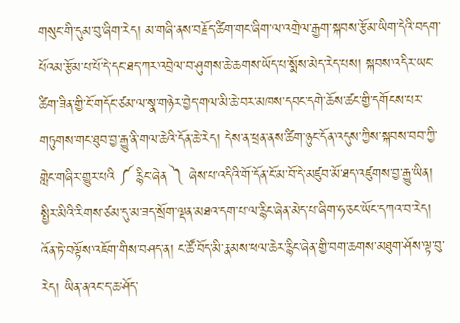གསུང་གི་དུམ་བུ་ཞིག་རེད། མ་གཞི་ནས་བརྗོད་ཚིག་གང་ཞིག་ལ་འགྲེལ་རྒྱག་སྐབས་རྩོམ་ཡིག་དེའི་བདག་པོའམ་རྩོམ་པ་པོ་དེ་དང་ཐད་ཀར་འབྲེལ་བ་ཤུགས་ཆེ་ཆགས་ཡོད་པ་སྨོས་མེད་རེད་པས། སྐབས་འདིར་ཡང་ཚིག་ཟིན་གྱི་ངོ་གདོང་ཙམ་ལ་སྣ་གཉེར་བྱེད་གལ་མི་ཆེ་བར་མཁས་དབང་དགེ་ཆོས་ཚང་གྱི་དགོངས་པར་གཏུགས་གང་ཐུབ་བྱ་རྒྱུ་ནི་གལ་ཆེའི་དོན་ཆེ་རེད། དེས་ན་ཕྲན་ནས་ཚིག་ཉུང་དོན་འདུས་ཀྱིས་སྐབས་བབ་ཀྱི་གླེང་གཞིར་གྱུར་པའི ༼ རྙིང་ཞེན ༽ ཞེས་པ་འདིའི་གོ་དོན་ངོ་མ་བོ་དེ་མཛུབ་མོ་ཐད་འཛུགས་བྱ་རྒྱུ་ཡིན། སྤྱིར་མིའི་རིགས་ཙམ་དུ་མ་ཟད་སྲོག་ལྡན་མཐའ་དག་པ་ལ་རྙིང་ཞེན་མེད་པ་ཞིག་ཧ་ཅང་ཡོང་དཀའ་བ་རེད། འོན་ཏེ་བལྟོས་འཇོག་གིས་བཤད་ན། ང་ཚོ་བོད་མི་རྣམས་ཕལ་ཆེར་རྙིང་ཞེན་གྱི་བག་ཆགས་མཐུག་ཤོས་ལྟ་བུ་རེད། ཡིན་ནའང་ད་ཆ་ཤོད་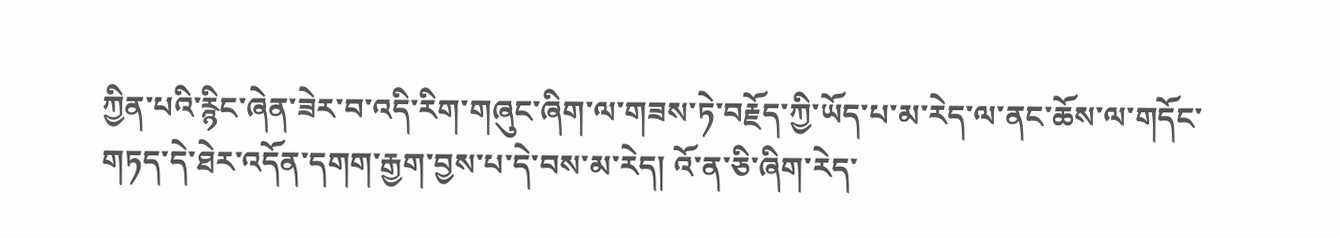ཀྱིན་པའི་རྙིང་ཞེན་ཟེར་བ་འདི་རིག་གཞུང་ཞིག་ལ་གཟས་ཏེ་བརྗོད་ཀྱི་ཡོད་པ་མ་རེད་ལ་ནང་ཆོས་ལ་གདོང་གཏད་དེ་ཐེར་འདོན་དགག་རྒྱག་བྱས་པ་དེ་བས་མ་རེད། འོ་ན་ཅི་ཞིག་རེད་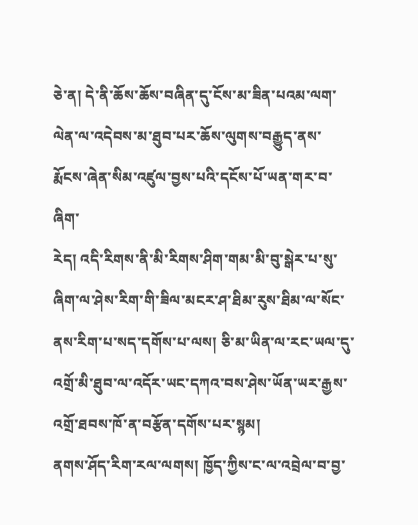ཅེ་ན། དེ་ནི་ཆོས་ཆོས་བཞིན་དུ་ངོས་མ་ཟིན་པའམ་ལག་ལེན་ལ་འདེབས་མ་ཐུབ་པར་ཆོས་ལུགས་བརྒྱུད་ནས་རྨོངས་ཞེན་སིམ་འཛུལ་བྱས་པའི་དངོས་པོ་ཡན་གར་བ་ཞིག་
རེད། འདི་རིགས་ནི་མི་རིགས་ཤིག་གམ་མི་བུ་སྒེར་པ་སུ་ཞིག་ལ་ཤེས་རིག་གི་ཟིལ་མངར་ཤ་ཐིམ་རུས་ཐིམ་ལ་སོང་ནས་རིག་པ་སད་དགོས་པ་ལས། ཅི་མ་ཡིན་ལ་རང་ཡལ་དུ་འགྲོ་མི་ཐུབ་ལ་འདོར་ཡང་དཀའ་བས་ཤེས་ཡོན་ཡར་རྒྱས་འགྲོ་ཐབས་ཁོ་ན་བརྩོན་དགོས་པར་སྙམ།
ནགས་ཤོད་རིག་རལ་ལགས། ཁྱོད་ཀྱིས་ང་ལ་འབྲེལ་བ་བྱ་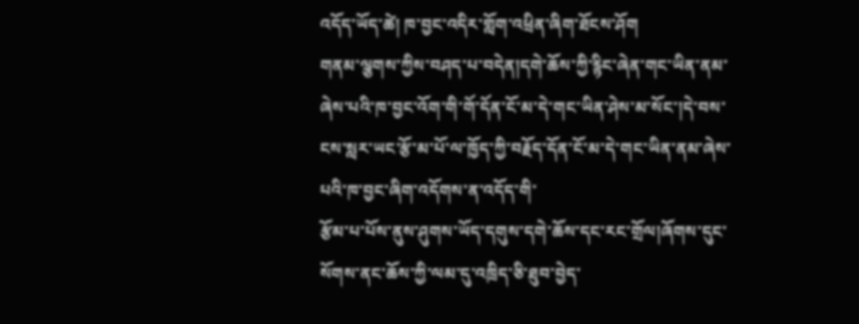འདོད་ཡོད་ཚེ། ཁ་བྱང་འདིར་གློག་འཕྲིན་ཞིག་ཐོངས་ཤོག
གནམ་ལྕགས་ཀྱིས་བཤད་པ་བདེན།དགེ་ཆོས་ཀྱི་རྙིང་ཞེན་གང་ཡིན་ནམ་ཞེས་པའི་ཁ་བྱང་འོག་གི་གོ་དོན་ངོ་མ་དེ་གང་ཡིན་ཤེས་མ་སོང་།དེ་བས་ངས་སླར་ཡང་རྩོ་མ་པོ་ལ་ཁྱོད་ཀྱི་བརྗོད་དོན་ངོ་མ་དེ་གང་ཡིན་ནམ་ཞེས་པའི་ཁ་བྱང་ཞིག་འདོགས་ན་འདོད་གི་
རྩོམ་པ་པོས་ནུས་ཤུགས་ཡོད་དགུས་དགེ་ཆོས་དང་རང་གྲོལ།ཞོགས་དུང་སོགས་ནང་ཆོས་ཀྱི་ལམ་དུ་འཁྲིད་ཅི་ཐུབ་བྱེད་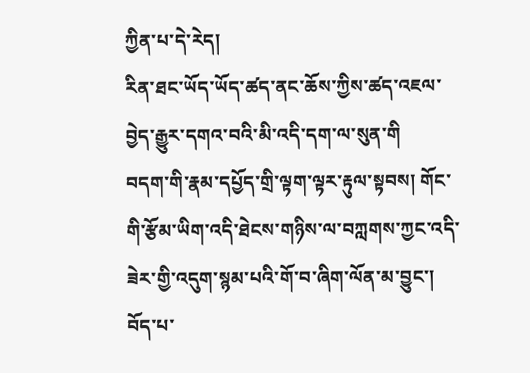ཀྱིན་པ་དེ་རེད།
རིན་ཐང་ཡོད་ཡོད་ཚད་ནང་ཆོས་ཀྱིས་ཚད་འཇལ་བྱེད་རྒྱུར་དགའ་བའི་མི་འདི་དག་ལ་སུན་གི
བདག་གི་རྣམ་དཔྱོད་གྲི་ལྟག་ལྟར་རྟུལ་སྟབས། གོང་གི་རྩོམ་ཡིག་འདི་ཐེངས་གཉིས་ལ་བཀླགས་ཀྱང་འདི་ཟེར་གྱི་འདུག་སྙམ་པའི་གོ་བ་ཞིག་ལོན་མ་བྱུང་།
བོད་པ་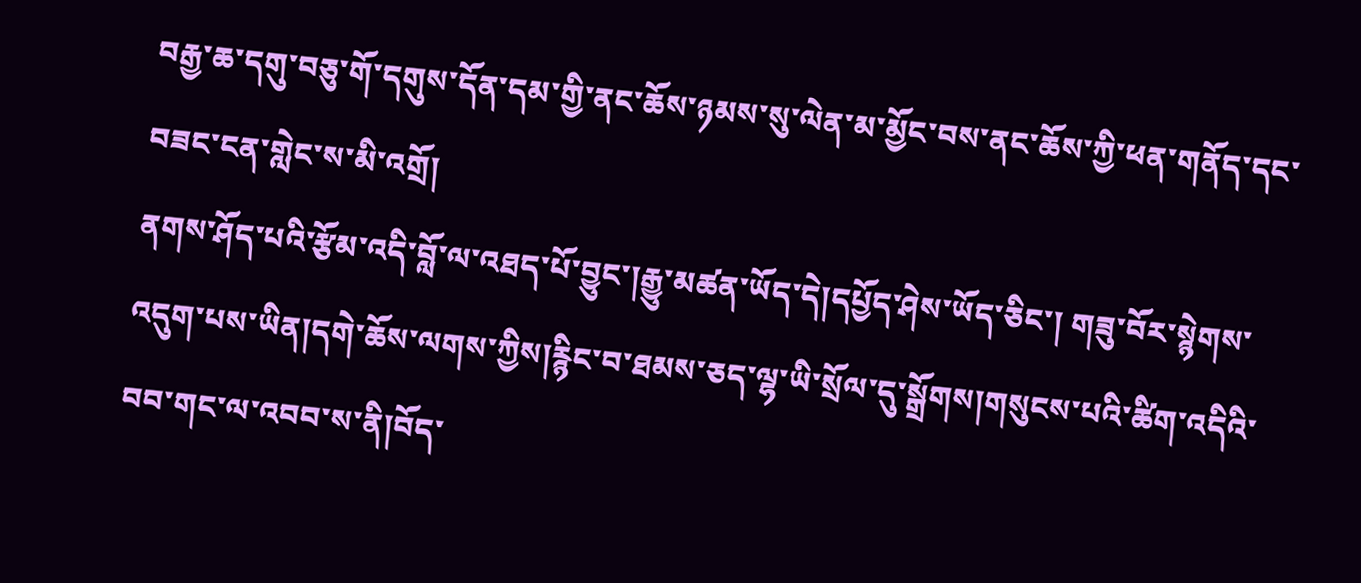བརྒྱ་ཆ་དགུ་བཅུ་གོ་དགུས་དོན་དམ་གྱི་ནང་ཆོས་ཉམས་སུ་ལེན་མ་མྱོང་བས་ནང་ཆོས་ཀྱི་ཕན་གནོད་དང་བཟང་ངན་གླེང་ས་མི་འགྲོ།
ནགས་ཤོད་པའི་རྩོམ་འདི་བློ་ལ་འཐད་པོ་བྱུང་།རྒྱུ་མཚན་ཡོད་དེ།དཔྱོད་ཤེས་ཡོད་ཅིང་། གཟུ་བོར་སྙེགས་འདུག་པས་ཡིན།དགེ་ཆོས་ལགས་ཀྱིས།རྙིང་བ་ཐམས་ཅད་ལྷ་ཡི་སྲོལ་དུ་སྒྲོགས།གསུངས་པའི་ཚིག་འདིའི་བབ་གང་ལ་འབབ་ས་ནི།བོད་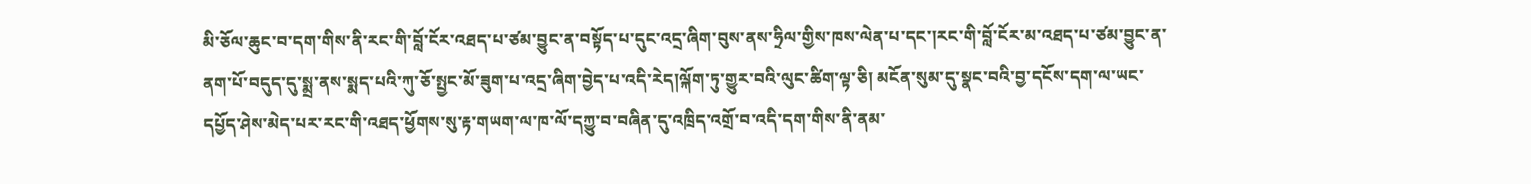མི་ཅོལ་ཆུང་བ་དག་གིས་ནི་རང་གི་བློ་ངོར་འཐད་པ་ཙམ་བྱུང་ན་བསྟོད་པ་དུང་འདྲ་ཞིག་བུས་ནས་ཧྲིལ་གྱིས་ཁས་ལེན་པ་དང་།རང་གི་བློ་ངོར་མ་འཐད་པ་ཙམ་བྱུང་ན་ནག་པོ་བདུད་དུ་སྨྲ་ནས་སྨད་པའི་ཀུ་ཅོ་སྤྱང་མོ་ཟུག་པ་འདྲ་ཞིག་བྱེད་པ་འདི་རེད།ལྐོག་ཏུ་གྱུར་བའི་ལུང་ཚིག་ལྟ་ཅི། མངོན་སུམ་དུ་སྣང་བའི་བྱ་དངོས་དག་ལ་ཡང་དཔྱོད་ཤེས་མེད་པར་རང་གི་འཐད་ཕྱོགས་སུ་རྟ་གཡག་ལ་ཁ་ལོ་དཀྱུ་བ་བཞིན་དུ་འཁྲིད་འགྲོ་བ་འདི་དག་གིས་ནི་ནམ་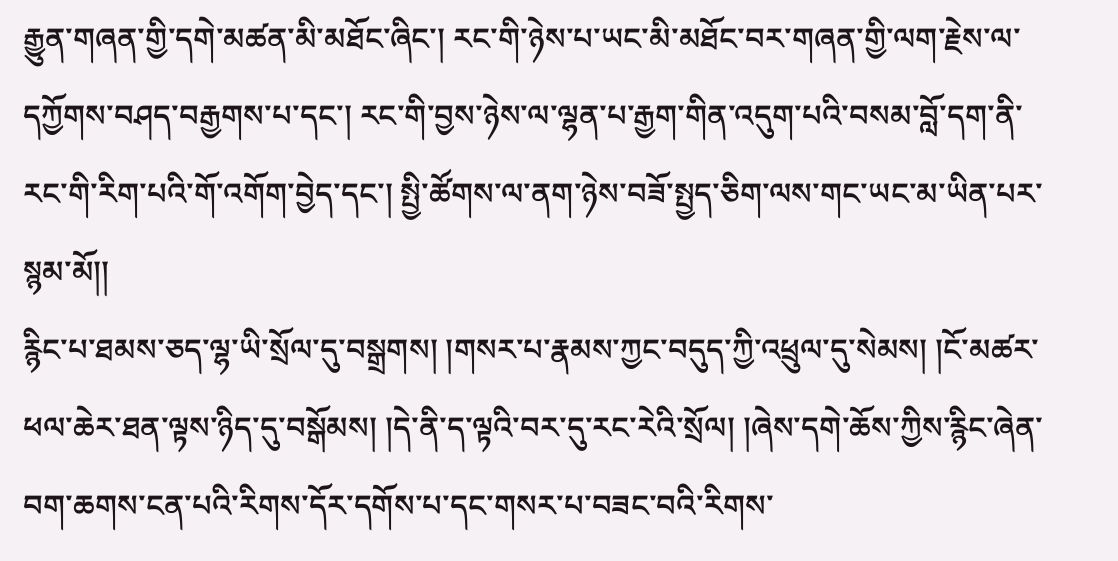རྒྱུན་གཞན་གྱི་དགེ་མཚན་མི་མཐོང་ཞིང་། རང་གི་ཉེས་པ་ཡང་མི་མཐོང་བར་གཞན་གྱི་ལག་རྗེས་ལ་དཀྱོགས་བཤད་བརྒྱགས་པ་དང་། རང་གི་བྱས་ཉེས་ལ་ལྷན་པ་རྒྱག་གིན་འདུག་པའི་བསམ་བློ་དག་ནི་རང་གི་རིག་པའི་གོ་འགོག་བྱེད་དང་། སྤྱི་ཚོགས་ལ་ནག་ཉེས་བཟོ་སྤྱད་ཅིག་ལས་གང་ཡང་མ་ཡིན་པར་སྙམ་མོ།།
རྙིང་པ་ཐམས་ཅད་ལྷ་ཡི་སྲོལ་དུ་བསྒྲགས། །གསར་པ་རྣམས་ཀྱང་བདུད་ཀྱི་འཕྲུལ་དུ་སེམས། །ངོ་མཚར་ཕལ་ཆེར་ཐན་ལྟས་ཉིད་དུ་བསྒོམས། །དེ་ནི་ད་ལྟའི་བར་དུ་རང་རེའི་སྲོལ། །ཞེས་དགེ་ཆོས་ཀྱིས་རྙིང་ཞེན་བག་ཆགས་ངན་པའི་རིགས་དོར་དགོས་པ་དང་གསར་པ་བཟང་བའི་རིགས་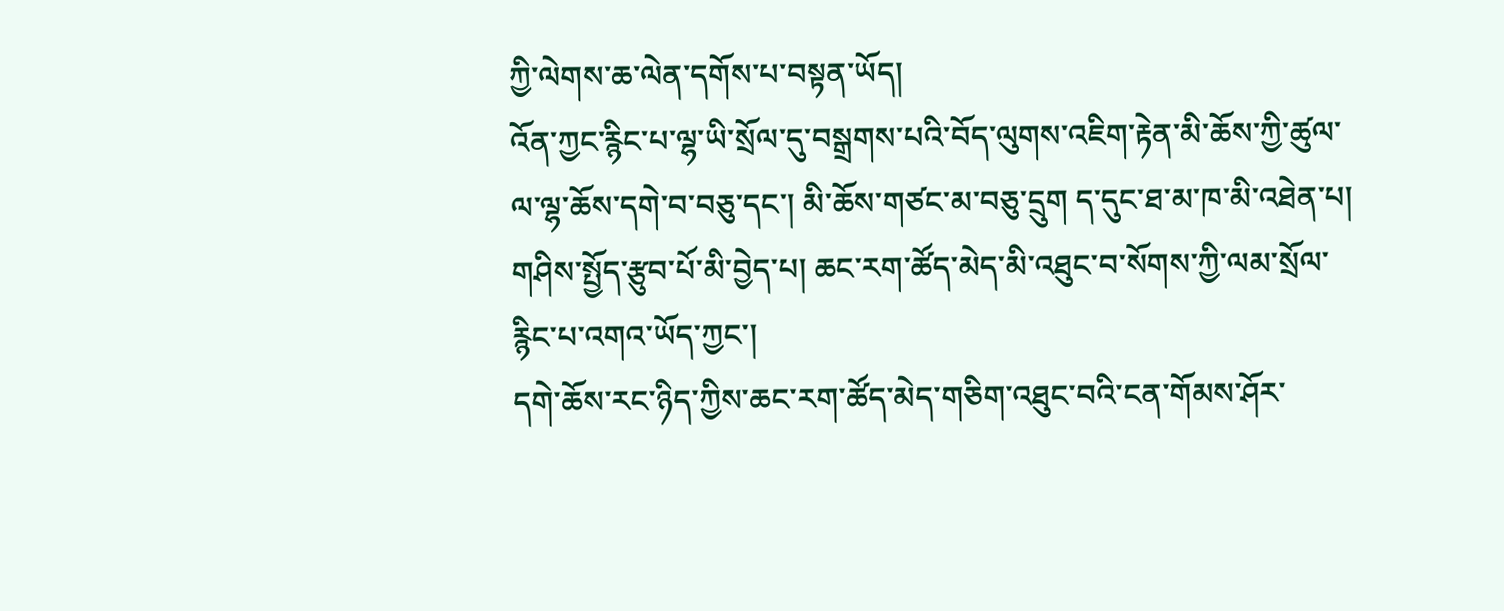ཀྱི་ལེགས་ཆ་ལེན་དགོས་པ་བསྟན་ཡོད།
འོན་ཀྱང་རྙིང་པ་ལྷ་ཡི་སྲོལ་དུ་བསྒྲགས་པའི་བོད་ལུགས་འཇིག་རྟེན་མི་ཆོས་ཀྱི་ཚུལ་ལ་ལྷ་ཆོས་དགེ་བ་བཅུ་དང་། མི་ཆོས་གཙང་མ་བཅུ་དྲུག ད་དུང་ཐ་མ་ཁ་མི་འཐེན་པ། གཤིས་སྤྱོད་རྩུབ་པོ་མི་བྱེད་པ། ཆང་རག་ཚོད་མེད་མི་འཐུང་བ་སོགས་ཀྱི་ལམ་སྲོལ་རྙིང་པ་འགའ་ཡོད་ཀྱང་།
དགེ་ཆོས་རང་ཉིད་ཀྱིས་ཆང་རག་ཚོད་མེད་གཅིག་འཐུང་བའི་ངན་གོམས་ཤོར་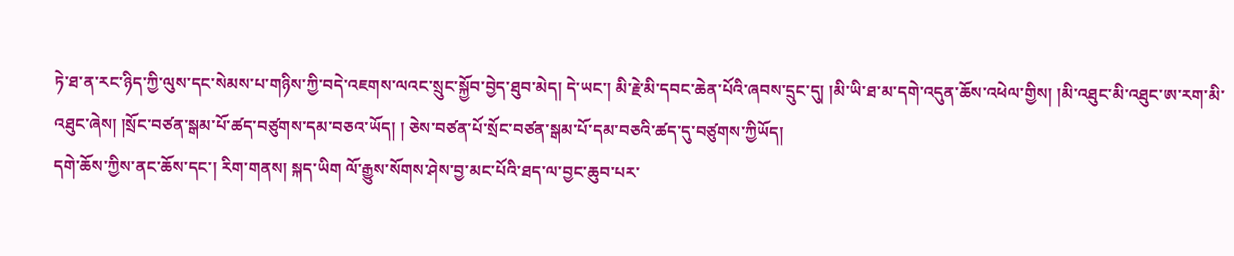ཏེ་ཐ་ན་རང་ཉིད་ཀྱི་ལུས་དང་སེམས་པ་གཉིས་ཀྱི་བདེ་འཇགས་ལའང་སྲུང་སྐྱོབ་བྱེད་ཐུབ་མེད། དེ་ཡང་། མི་རྗེ་མི་དབང་ཆེན་པོའི་ཞབས་དྲུང་དུ། །མི་ཡི་ཐ་མ་དགེ་འདུན་ཆོས་འཕེལ་གྱིས། །མི་འཐུང་མི་འཐུང་ཨ་རག་མི་འཐུང་ཞེས། །སྲོང་བཙན་སྒམ་པོ་ཚད་བཙུགས་དམ་བཅའ་ཡོད། ། ཅེས་བཙན་པོ་སྲོང་བཙན་སྒམ་པོ་དམ་བཅའི་ཚད་དུ་བཙུགས་ཀྱིཡོད།
དགེ་ཆོས་ཀྱིས་ནང་ཆོས་དང་། རིག་གནས། སྐད་ཡིག ལོ་རྒྱུས་སོགས་ཤེས་བྱ་མང་པོའི་ཐད་ལ་བྱང་ཆུབ་པར་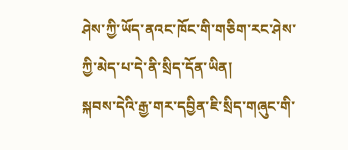ཤེས་ཀྱི་ཡོད་ནའང་ཁོང་གི་གཅིག་རང་ཤེས་ཀྱི་མེད་པ་དེ་ནི་སྲིད་དོན་ཡིན།
སྐབས་དེའི་རྒྱ་གར་དབྱིན་ཇི་སྲིད་གཞུང་གི་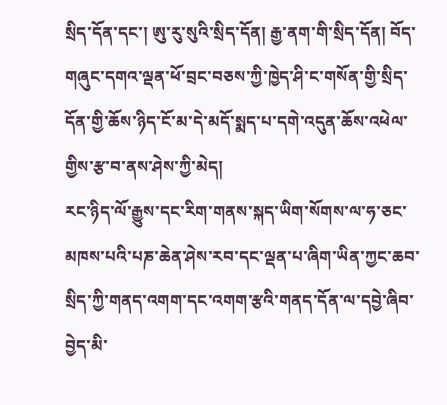སྲིད་དོན་དང་། ཨུ་རུ་སུའི་སྲིད་དོན། རྒྱ་ནག་གི་སྲིད་དོན། བོད་གཞུང་དགའ་ལྡན་ཕོ་བྲང་བཅས་ཀྱི་ཁྱེད་ཤི་ང་གསོན་གྱི་སྲིད་དོན་གྱི་ཆོས་ཉིད་ངོ་མ་དེ་མདོ་སྨད་པ་དགེ་འདུན་ཆོས་འཕེལ་གྱིས་རྩ་བ་ནས་ཤེས་ཀྱི་མེད།
རང་ཉིད་ལོ་རྒྱུས་དང་རིག་གནས་སྐད་ཡིག་སོགས་ལ་ཧ་ཅང་མཁས་པའི་པཎ་ཆེན་ཤེས་རབ་དང་ལྡན་པ་ཞིག་ཡིན་ཀྱང་ཆབ་སྲིད་ཀྱི་གནད་འགག་དང་འགག་རྩའི་གནད་དོན་ལ་དབྱེ་ཞིབ་བྱེད་མི་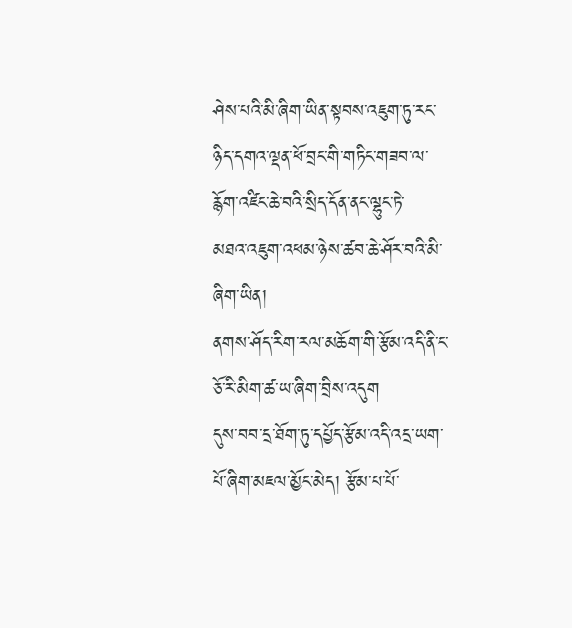ཤེས་པའི་མི་ཞིག་ཡིན་སྟབས་འཇུག་ཏུ་རང་ཉིད་དགའ་ལྡན་ཕོ་བྲང་གི་གཏིང་གཟབ་ལ་རྙོག་འཛིང་ཆེ་བའི་སྲིད་དོན་ནང་ལྷུང་ཏེ་
མཐའ་འཇུག་འཕམ་ཉེས་ཚབ་ཆེ་ཤོར་བའི་མི་ཞིག་ཡིན།
ནགས་ཤོད་རིག་རལ་མཆོག་གི་རྩོམ་འདི་ནི་ང་ཅོ་རི་མིག་ཚ་ཡ་ཞིག་བྲིས་འདུག
དུས་བབ་དྲ་ཐོག་ཏུ་དཔྱོད་རྩོམ་འདི་འདྲ་ཡག་པོ་ཞིག་མཇལ་མྱོང་མེད། རྩོམ་པ་པོ་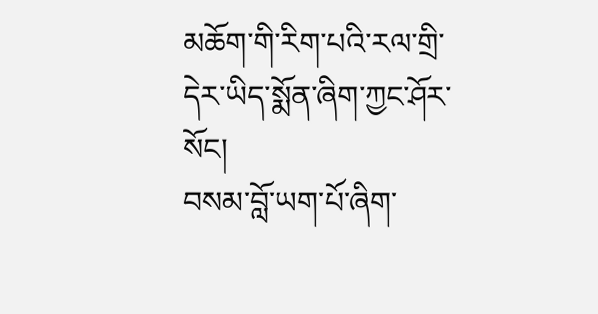མཆོག་གི་རིག་པའི་རལ་གྲི་དེར་ཡིད་སྨོན་ཞིག་ཀྱང་ཤོར་སོང།
བསམ་བློ་ཡག་པོ་ཞིག་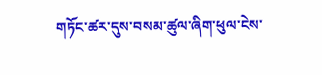གཏོང་ཚར་དུས་བསམ་ཚུལ་ཞིག་ཕུལ་ངེས་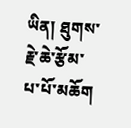ཡིན། ཐུགས་རྗེ་ཆེ་རྩོམ་པ་པོ་མཆོག